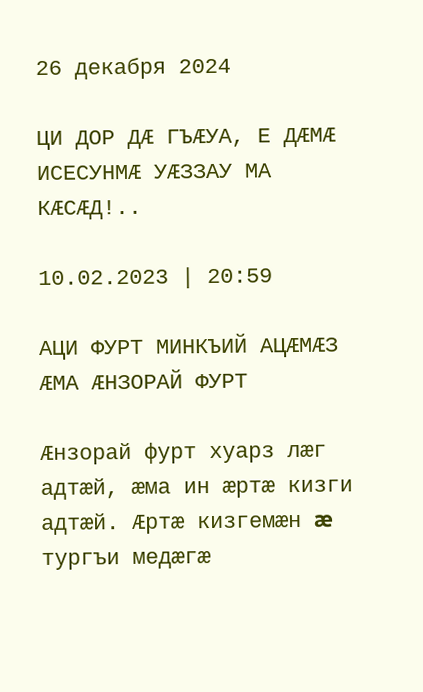26 декабря 2024

ЦИ ДОР ДÆ ГЪÆУА, Е ДÆМÆ ИСЕСУНМÆ УÆЗЗАУ МА КÆСÆД!..

10.02.2023 | 20:59

АЦИ ФУРТ МИНКЪИЙ АЦÆМÆЗ ÆМА ÆНЗОРАЙ ФУРТ

Æнзорай фурт хуарз лæг адтæй, æма ин æртæ кизги адтæй. Æртæ кизгемæн æ тургъи медæгæ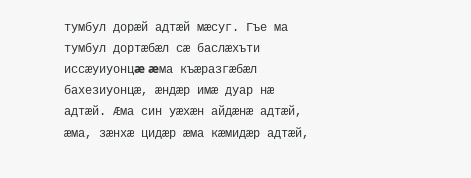тумбул дорæй адтæй мæсуг. Гъе ма тумбул дортæбæл сæ баслæхъти иссæуиуонцæ æма къæразгæбæл бахезиуонцæ, æндæр имæ дуар нæ адтæй. Æма син уæхæн айдæнæ адтæй, æма, зæнхæ цидæр æма кæмидæр адтæй,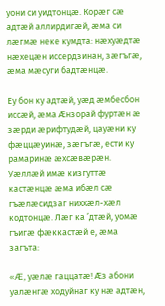уони си уидтонцæ. Корæг сæ адтæй аллирдигæй, æма си лæгмæ неке кумдта: нæхуæдтæ нæхецæн иссердзинан, зæгъгæ, æма мæсуги бадтæнцæ.

Еу бон ку адтæй, уæд æмбесбон иссæй, æма Æнзорай фуртæн æ зæрди æрифтудæй, цауæни ку фæццæуинæ, зæгъгæ, ести ку рамаринæ æхсæвæрæн. Уæллæй имæ кизгуттæ кастæнцæ æма ибæл сæ гъæлæсидзаг ниххæл-хæл кодтонцæ. Лæг ка ’дтæй, уомæ гъигæ фæккастæй е, æма загъта:

«Æ, уæлæ гаццатæ! Æз абони уалæнгæ ходуйнаг ку нæ адтæн,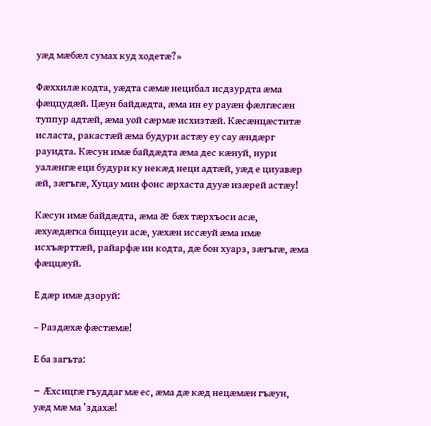уæд мæбæл сумах куд ходетæ?»

Фæххилæ кодта, уæдта сæмæ нецибал исдзурдта æма фæццудæй. Цæун байдæдта, æма ин еу рауæн фæлгæсæн туппур адтæй, æма уой сæрмæ исхизтæй. Кæсæнцæститæ исласта, ракастæй æма будури астæу еу сау æндæрг рауидта. Кæсун имæ байдæдта æма дес кæнуй, нури уалæнгæ еци будури ку некæд неци адтæй, уæд е циуавæр æй, зæгъгæ, Хуцау мин фонс æрхаста дууæ изæрей астæу!

Кæсун имæ байдæдта, æма æ бæх тæрхъоси асæ, æхуæдæгка биццеуи асæ, уæхæн иссæуй æма имæ исхъæрттæй, райарфæ ин кодта, дæ бон хуарз, зæгъгæ, æма фæццæуй.

Е дæр имæ дзоруй:

– Раздæхæ фæстæмæ!

Е ба загъта:

– Æхсицгæ гъуддаг мæ ес, æма дæ кæд нецæмæн гъæун, уæд мæ ма ’здахæ!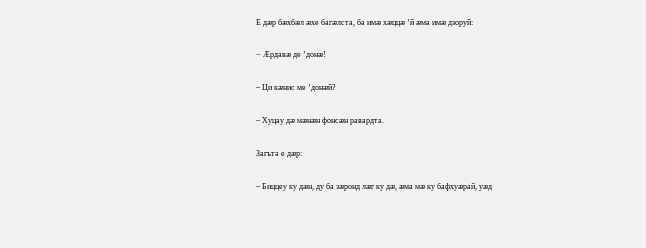Е дæр бæхбæл æхе багæлста, ба имæ хæццæ ’й æма имæ дзоруй:

– Æрдавæ де ’донæ!

– Ци кæнис ме ’донæй?

– Хуцау дæ мæнæн фонсæн равардта.

Загъта е дæр:

– Биццеу ку дæн, ду ба зæронд лæг ку дæ, æма мæ ку бафхуæрай, уæд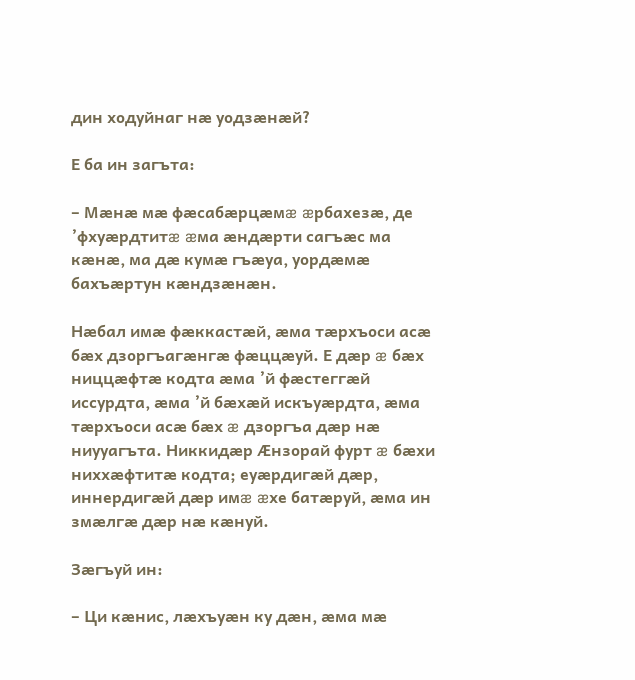дин ходуйнаг нæ уодзæнæй?

Е ба ин загъта:

– Мæнæ мæ фæсабæрцæмæ æрбахезæ, де ’фхуæрдтитæ æма æндæрти сагъæс ма кæнæ, ма дæ кумæ гъæуа, уордæмæ бахъæртун кæндзæнæн.

Нæбал имæ фæккастæй, æма тæрхъоси асæ бæх дзоргъагæнгæ фæццæуй. Е дæр æ бæх ниццæфтæ кодта æма ’й фæстеггæй иссурдта, æма ’й бæхæй искъуæрдта, æма тæрхъоси асæ бæх æ дзоргъа дæр нæ ниууагъта. Никкидæр Æнзорай фурт æ бæхи ниххæфтитæ кодта; еуæрдигæй дæр, иннердигæй дæр имæ æхе батæруй, æма ин змæлгæ дæр нæ кæнуй.

Зæгъуй ин:

– Ци кæнис, лæхъуæн ку дæн, æма мæ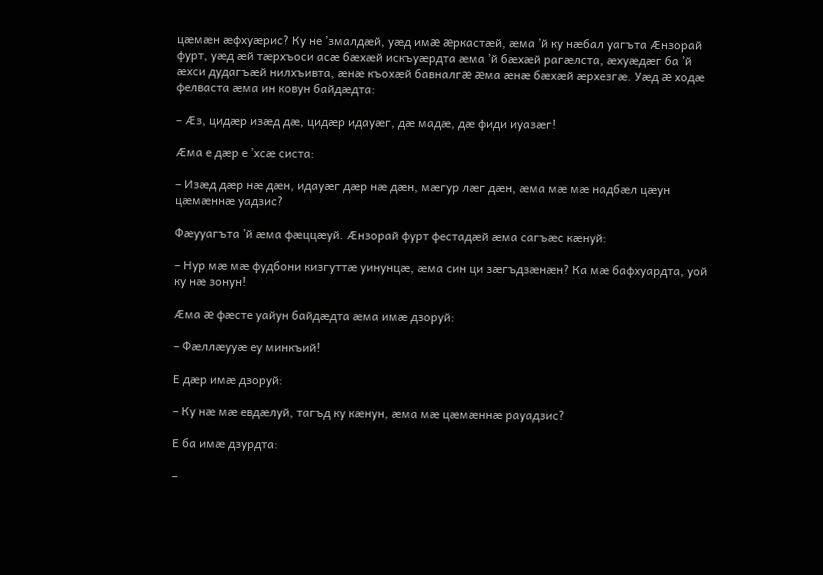цæмæн æфхуæрис? Ку не ’змалдæй, уæд имæ æркастæй, æма ’й ку нæбал уагъта Æнзорай фурт, уæд æй тæрхъоси асæ бæхæй искъуæрдта æма ’й бæхæй рагæлста, æхуæдæг ба ’й æхси дудагъæй нилхъивта, æнæ къохæй бавналгæ æма æнæ бæхæй æрхезгæ. Уæд æ ходæ фелваста æма ин ковун байдæдта:

– Æз, цидæр изæд дæ, цидæр идауæг, дæ мадæ, дæ фиди иуазæг!

Æма е дæр е ’хсæ систа:

– Изæд дæр нæ дæн, идауæг дæр нæ дæн, мæгур лæг дæн, æма мæ мæ надбæл цæун цæмæннæ уадзис?

Фæууагъта ’й æма фæццæуй. Æнзорай фурт фестадæй æма сагъæс кæнуй:

– Нур мæ мæ фудбони кизгуттæ уинунцæ, æма син ци зæгъдзæнæн? Ка мæ бафхуардта, уой ку нæ зонун!

Æма æ фæсте уайун байдæдта æма имæ дзоруй:

– Фæллæууæ еу минкъий!

Е дæр имæ дзоруй:

– Ку нæ мæ евдæлуй, тагъд ку кæнун, æма мæ цæмæннæ рауадзис?

Е ба имæ дзурдта:

–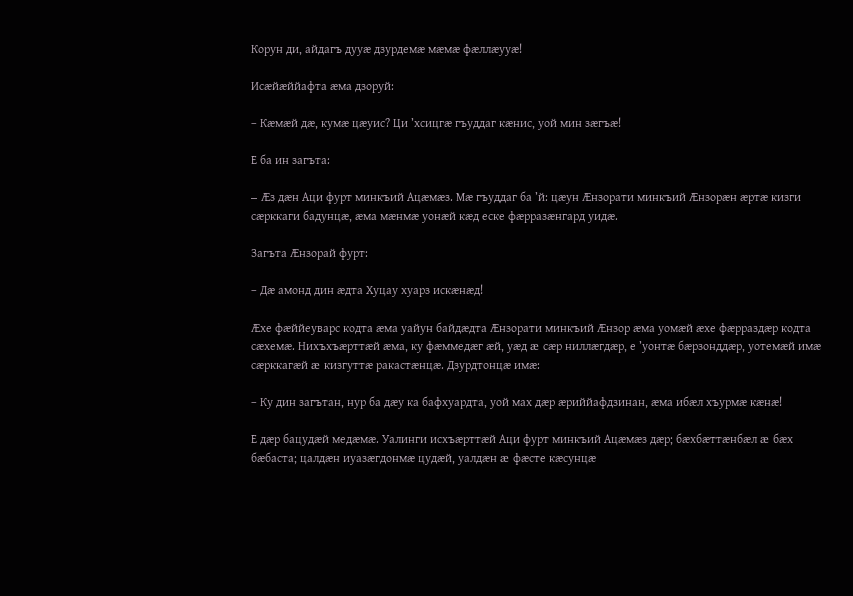Корун ди, айдагъ дууæ дзурдемæ мæмæ фæллæууæ!

Исæйæййафта æма дзоруй:

– Кæмæй дæ, кумæ цæуис? Ци ’хсицгæ гъуддаг кæнис, уой мин зæгъæ!

Е ба ин загъта:

– Æз дæн Аци фурт минкъий Ацæмæз. Мæ гъуддаг ба ’й: цæун Æнзорати минкъий Æнзорæн æртæ кизги сæрккаги бадунцæ, æма мæнмæ уонæй кæд еске фæрразæнгард уидæ.

Загъта Æнзорай фурт:

– Дæ амонд дин æдта Хуцау хуарз искæнæд!

Æхе фæййеуварс кодта æма уайун байдæдта Æнзорати минкъий Æнзор æма уомæй æхе фæрраздæр кодта сæхемæ. Нихъхъæрттæй æма, ку фæммедæг æй, уæд æ сæр ниллæгдæр, е ’уонтæ бæрзонддæр, уотемæй имæ сæрккагæй æ кизгуттæ ракастæнцæ. Дзурдтонцæ имæ:

– Ку дин загътан, нур ба дæу ка бафхуардта, уой мах дæр æриййафдзинан, æма ибæл хъурмæ кæнæ!

Е дæр бацудæй медæмæ. Уалинги исхъæрттæй Аци фурт минкъий Ацæмæз дæр; бæхбæттæнбæл æ бæх бæбаста; цалдæн иуазæгдонмæ цудæй, уалдæн æ фæсте кæсунцæ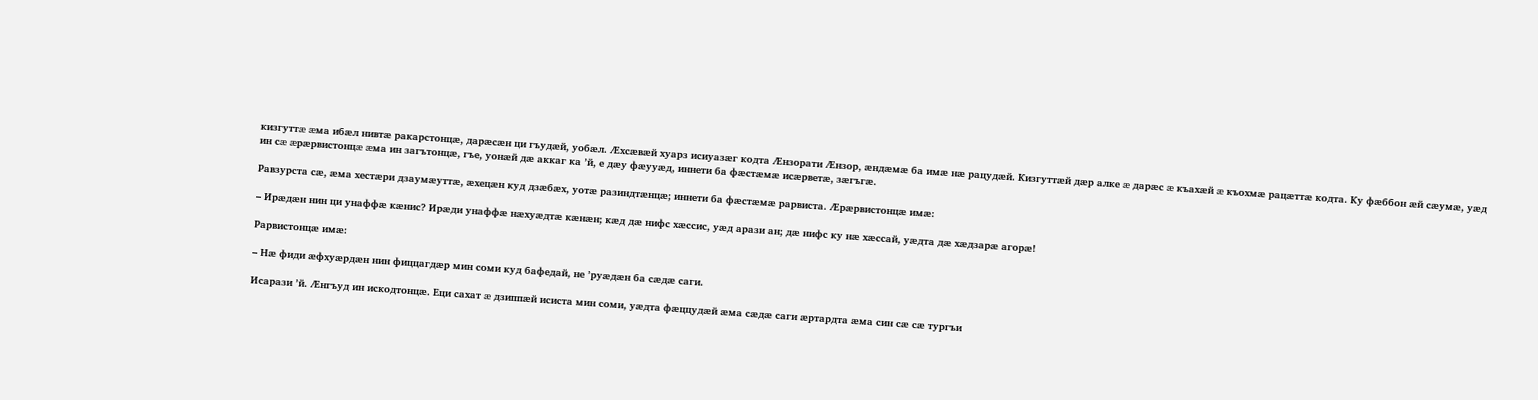кизгуттæ æма ибæл нивтæ ракарстонцæ, дарæсæн ци гъудæй, уобæл. Æхсæвæй хуарз исиуазæг кодта Æнзорати Æнзор, æндæмæ ба имæ нæ рацудæй. Кизгуттæй дæр алке æ дарæс æ къахæй æ къохмæ рацæттæ кодта. Ку фæббон æй сæумæ, уæд ин сæ æрæрвистонцæ æма ин загътонцæ, гъе, уонæй дæ аккаг ка ’й, е дæу фæууæд, иннети ба фæстæмæ исæрветæ, зæгъгæ.

Равзурста сæ, æма хестæри дзаумæуттæ, æхецæн куд дзæбæх, уотæ разиндтæнцæ; иннети ба фæстæмæ рарвиста. Æрæрвистонцæ имæ:

– Ирæдæн нин ци унаффæ кæнис? Ирæди унаффæ нæхуæдтæ кæнæн; кæд дæ нифс хæссис, уæд арази ан; дæ нифс ку нæ хæссай, уæдта дæ хæдзарæ агорæ!

Рарвистонцæ имæ:

– Нæ фиди æфхуæрдæн нин фиццагдæр мин соми куд бафедай, не ’руæдæн ба сæдæ саги.

Исарази ’й. Æнгъуд ин искодтонцæ. Еци сахат æ дзиппæй исиста мин соми, уæдта фæццудæй æма сæдæ саги æртардта æма син сæ сæ тургъи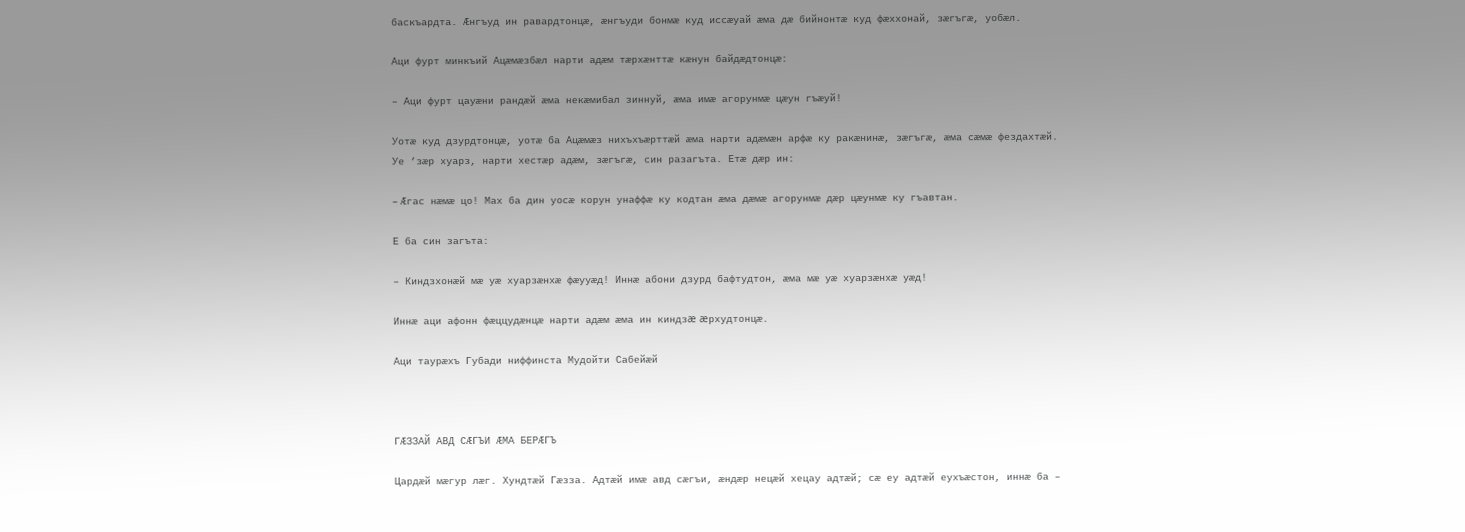баскъардта. Æнгъуд ин равардтонцæ, æнгъуди бонмæ куд иссæуай æма дæ бийнонтæ куд фæххонай, зæгъгæ, уобæл.

Аци фурт минкъий Ацæмæзбæл нарти адæм тæрхæнттæ кæнун байдæдтонцæ:

– Аци фурт цауæни рандæй æма некæмибал зиннуй, æма имæ агорунмæ цæун гъæуй!

Уотæ куд дзурдтонцæ, уотæ ба Ацæмæз нихъхъæрттæй æма нарти адæмæн арфæ ку ракæнинæ, зæгъгæ, æма сæмæ фездахтæй. Уе ’зæр хуарз, нарти хестæр адæм, зæгъгæ, син разагъта. Етæ дæр ин:

– Æгас нæмæ цо! Мах ба дин уосæ корун унаффæ ку кодтан æма дæмæ агорунмæ дæр цæунмæ ку гъавтан.

Е ба син загъта:

– Киндзхонæй мæ уæ хуарзæнхæ фæууæд! Иннæ абони дзурд бафтудтон, æма мæ уæ хуарзæнхæ уæд!

Иннæ аци афонн фæццудæнцæ нарти адæм æма ин киндзæ æрхудтонцæ.

Аци таурæхъ Губади ниффинста Мудойти Сабейæй



ГÆЗЗАЙ АВД СÆГЪИ ÆМА БЕРÆГЪ

Цардæй мæгур лæг. Хундтæй Гæзза. Адтæй имæ авд сæгъи, æндæр нецæй хецау адтæй; сæ еу адтæй еухъæстон, иннæ ба –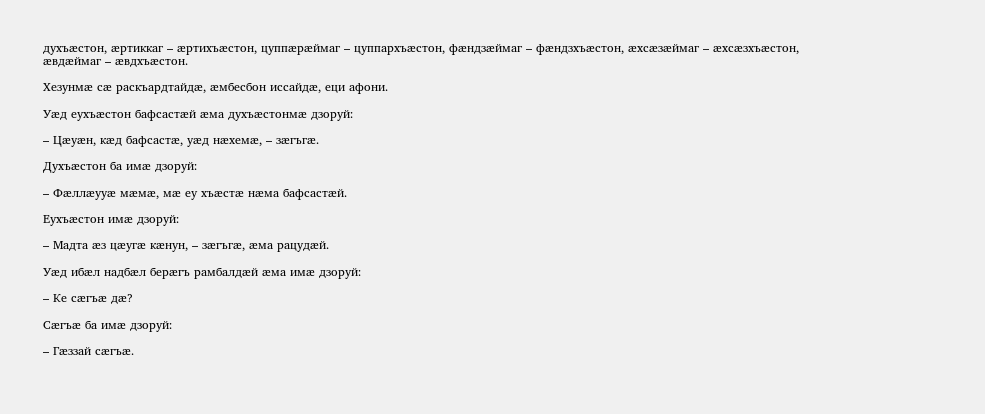духъæстон, æртиккаг – æртихъæстон, цуппæрæймаг – цуппархъæстон, фæндзæймаг – фæндзхъæстон, æхсæзæймаг – æхсæзхъæстон, æвдæймаг – æвдхъæстон.

Хезунмæ сæ раскъардтайдæ, æмбесбон иссайдæ, еци афони.

Уæд еухъæстон бафсастæй æма духъæстонмæ дзоруй:

– Цæуæн, кæд бафсастæ, уæд нæхемæ, – зæгъгæ.

Духъæстон ба имæ дзоруй:

– Фæллæууæ мæмæ, мæ еу хъæстæ нæма бафсастæй.

Еухъæстон имæ дзоруй:

– Мадта æз цæугæ кæнун, – зæгъгæ, æма рацудæй.

Уæд ибæл надбæл берæгъ рамбалдæй æма имæ дзоруй:

– Ке сæгъæ дæ?

Сæгъæ ба имæ дзоруй:

– Гæззай сæгъæ.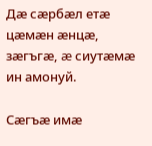Дæ сæрбæл етæ цæмæн æнцæ, зæгъгæ, æ сиутæмæ ин амонуй.

Сæгъæ имæ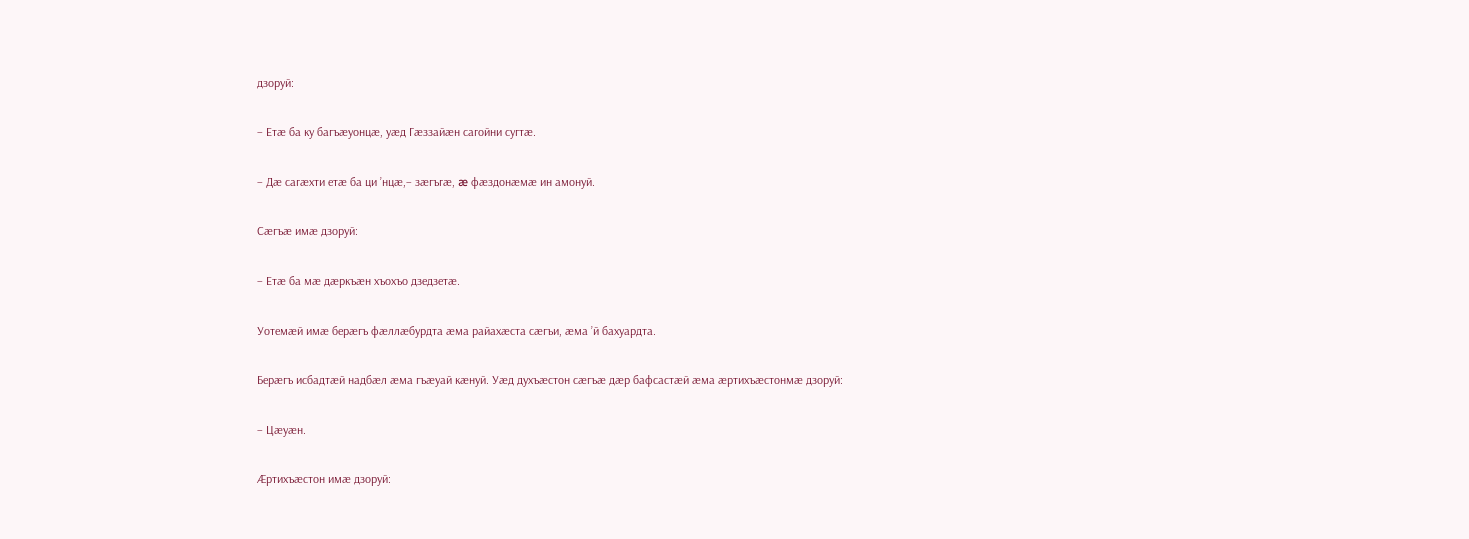дзоруй:

– Етæ ба ку багъæуонцæ, уæд Гæззайæн сагойни сугтæ.

– Дæ сагæхти етæ ба ци ’нцæ,– зæгъгæ, æ фæздонæмæ ин амонуй.

Сæгъæ имæ дзоруй:

– Етæ ба мæ дæркъæн хъохъо дзедзетæ.

Уотемæй имæ берæгъ фæллæбурдта æма райахæста сæгъи, æма ’й бахуардта.

Берæгъ исбадтæй надбæл æма гъæуай кæнуй. Уæд духъæстон сæгъæ дæр бафсастæй æма æртихъæстонмæ дзоруй:

– Цæуæн.

Æртихъæстон имæ дзоруй: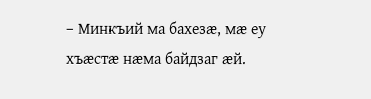– Минкъий ма бахезæ, мæ еу хъæстæ нæма байдзаг æй.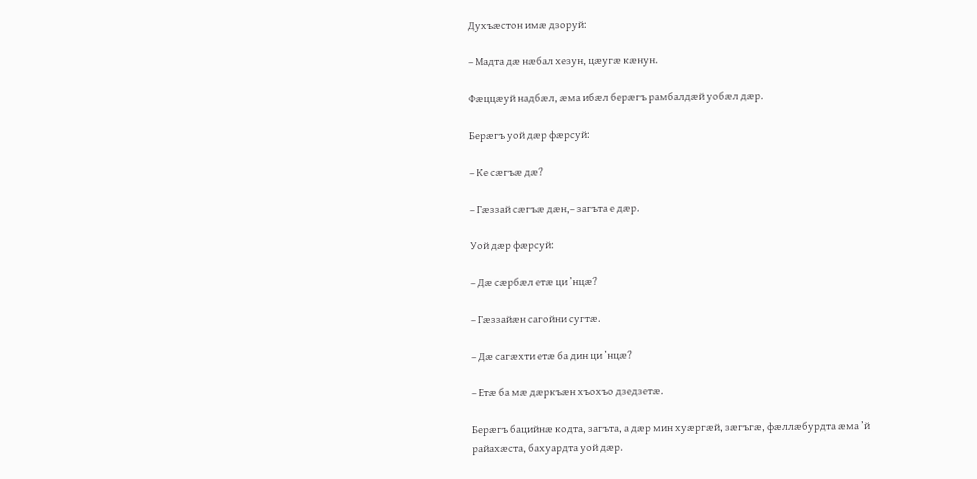Духъæстон имæ дзоруй:

– Мадта дæ нæбал хезун, цæугæ кæнун.

Фæццæуй надбæл, æма ибæл берæгъ рамбалдæй уобæл дæр.

Берæгъ уой дæр фæрсуй:

– Ке сæгъæ дæ?

– Гæззай сæгъæ дæн,– загъта е дæр.

Уой дæр фæрсуй:

– Дæ сæрбæл етæ ци ’нцæ?

– Гæззайæн сагойни сугтæ.

– Дæ сагæхти етæ ба дин ци ’нцæ?

– Етæ ба мæ дæркъæн хъохъо дзедзетæ.

Берæгъ бацийнæ кодта, загъта, а дæр мин хуæргæй, зæгъгæ, фæллæбурдта æма ’й райахæста, бахуардта уой дæр.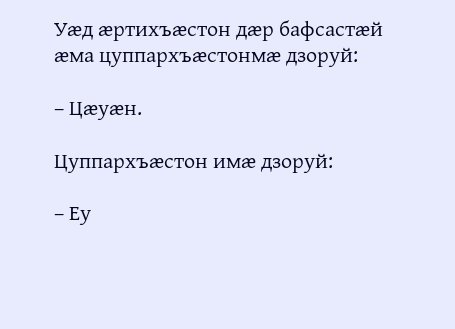Уæд æртихъæстон дæр бафсастæй æма цуппархъæстонмæ дзоруй:

– Цæуæн.

Цуппархъæстон имæ дзоруй:

– Еу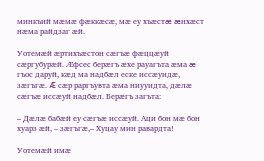минкъий мæмæ фæккæсæ, мæ еу хъæстæ æнхæст нæма райдзаг æй.

Уотемæй æртихъæстон сæгъæ фæццæуй сæргубурæй. Æфсес берæгъ æхе рауагъта æма æ гъос даруй, кæд ма надбæл еске иссæуидæ, зæгъгæ. Æ сæр раргъувта æма ниууидта, дæлæ сæгъæ иссæуй надбæл. Берæгъ загъта:

– Дæлæ бабæй еу сæгъæ иссæуй. Аци бон мæ бон хуарз æй, – зæгъгæ,– Хуцау мин равардта!

Уотемæй имæ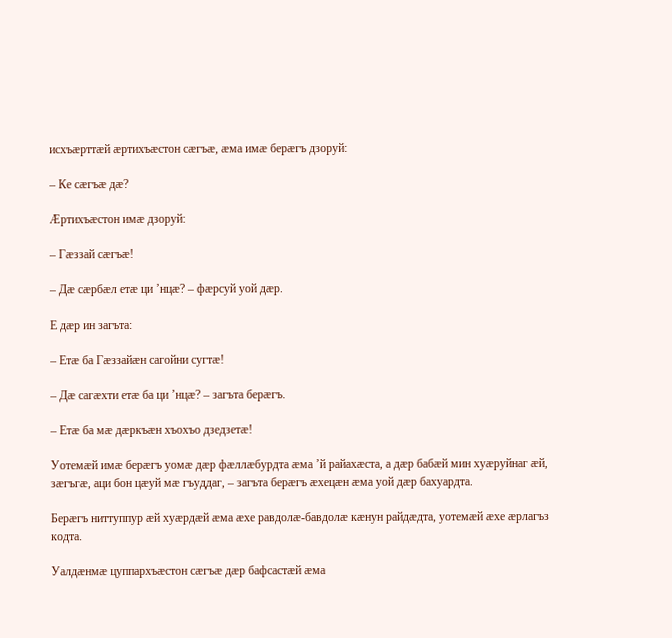исхъæрттæй æртихъæстон сæгъæ, æма имæ берæгъ дзоруй:

– Ке сæгъæ дæ?

Æртихъæстон имæ дзоруй:

– Гæззай сæгъæ!

– Дæ сæрбæл етæ ци ’нцæ? – фæрсуй уой дæр.

Е дæр ин загъта:

– Етæ ба Гæззайæн сагойни сугтæ!

– Дæ сагæхти етæ ба ци ’нцæ? – загъта берæгъ.

– Етæ ба мæ дæркъæн хъохъо дзедзетæ!

Уотемæй имæ берæгъ уомæ дæр фæллæбурдта æма ’й райахæста, а дæр бабæй мин хуæруйнаг æй, зæгъгæ, аци бон цæуй мæ гъуддаг, – загъта берæгъ æхецæн æма уой дæр бахуардта.

Берæгъ ниттуппур æй хуæрдæй æма æхе равдолæ-бавдолæ кæнун райдæдта, уотемæй æхе æрлагъз кодта.

Уалдæнмæ цуппархъæстон сæгъæ дæр бафсастæй æма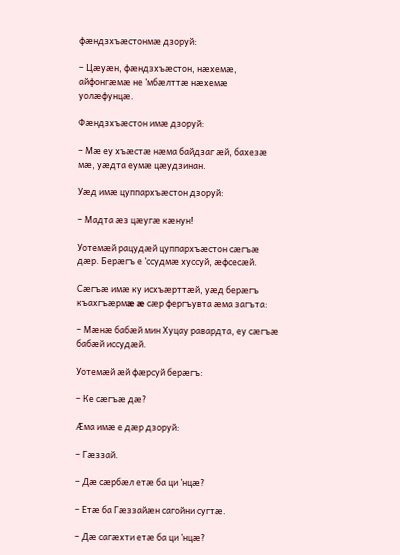фæндзхъæстонмæ дзоруй:

– Цæуæн, фæндзхъæстон, нæхемæ, айфонгæмæ не ’мбæлттæ нæхемæ уолæфунцæ.

Фæндзхъæстон имæ дзоруй:

– Мæ еу хъæстæ нæма байдзаг æй, бахезæ мæ, уæдта еумæ цæудзинан.

Уæд имæ цуппархъæстон дзоруй:

– Мадта æз цæугæ кæнун!

Уотемæй рацудæй цуппархъæстон сæгъæ дæр. Берæгъ е ’ссудмæ хуссуй, æфсесæй.

Сæгъæ имæ ку исхъæрттæй, уæд берæгъ къахгъæрмæ æ сæр фергъувта æма загъта:

– Мæнæ бабæй мин Хуцау равардта, еу сæгъæ бабæй иссудæй.

Уотемæй æй фæрсуй берæгъ:

– Ке сæгъæ дæ?

Æма имæ е дæр дзоруй:

– Гæззай.

– Дæ сæрбæл етæ ба ци ’нцæ?

– Етæ ба Гæззайæн сагойни сугтæ.

– Дæ сагæхти етæ ба ци ’нцæ?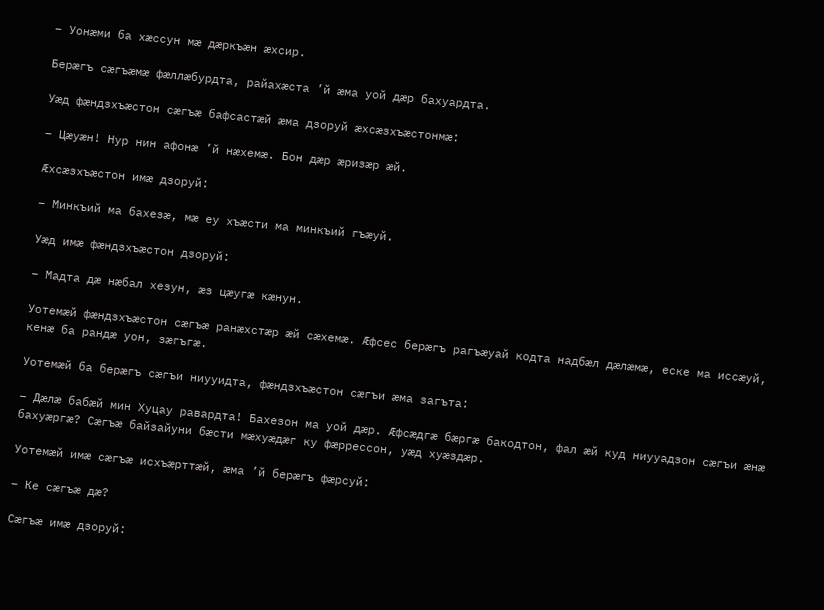– Уонæми ба хæссун мæ дæркъæн æхсир.

Берæгъ сæгъæмæ фæллæбурдта, райахæста ’й æма уой дæр бахуардта.

Уæд фæндзхъæстон сæгъæ бафсастæй æма дзоруй æхсæзхъæстонмæ:

– Цæуæн! Нур нин афонæ ’й нæхемæ. Бон дæр æризæр æй.

Æхсæзхъæстон имæ дзоруй:

– Минкъий ма бахезæ, мæ еу хъæсти ма минкъий гъæуй.

Уæд имæ фæндзхъæстон дзоруй:

– Мадта дæ нæбал хезун, æз цæугæ кæнун.

Уотемæй фæндзхъæстон сæгъæ ранæхстæр æй сæхемæ. Æфсес берæгъ рагъæуай кодта надбæл дæлæмæ, еске ма иссæуй, кенæ ба рандæ уон, зæгъгæ.

Уотемæй ба берæгъ сæгъи ниууидта, фæндзхъæстон сæгъи æма загъта:

– Дæлæ бабæй мин Хуцау равардта! Бахезон ма уой дæр. Æфсæдгæ бæргæ бакодтон, фал æй куд ниууадзон сæгъи æнæ бахуæргæ? Сæгъæ байзайуни бæсти мæхуæдæг ку фæррессон, уæд хуæздæр.

Уотемæй имæ сæгъæ исхъæрттæй, æма ’й берæгъ фæрсуй:

– Ке сæгъæ дæ?

Сæгъæ имæ дзоруй: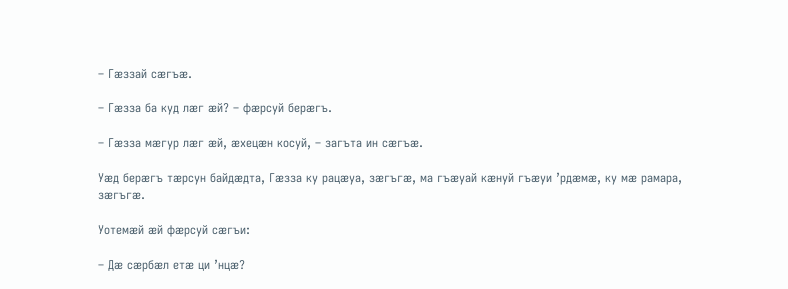– Гæззай сæгъæ.

– Гæзза ба куд лæг æй? – фæрсуй берæгъ.

– Гæзза мæгур лæг æй, æхецæн косуй, – загъта ин сæгъæ.

Уæд берæгъ тæрсун байдæдта, Гæзза ку рацæуа, зæгъгæ, ма гъæуай кæнуй гъæуи ’рдæмæ, ку мæ рамара, зæгъгæ.

Уотемæй æй фæрсуй сæгъи:

– Дæ сæрбæл етæ ци ’нцæ?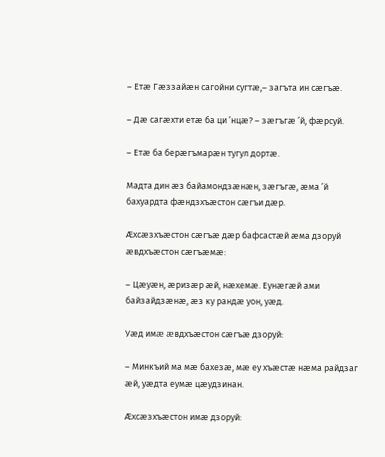– Етæ Гæззайæн сагойни сугтæ,– загъта ин сæгъæ.

– Дæ сагæхти етæ ба ци ’нцæ? – зæгъгæ ’й, фæрсуй.

– Етæ ба берæгъмарæн тугул дортæ.

Мадта дин æз байамондзæнæн, зæгъгæ, æма ’й бахуардта фæндзхъæстон сæгъи дæр.

Æхсæзхъæстон сæгъæ дæр бафсастæй æма дзоруй æвдхъæстон сæгъæмæ:

– Цæуæн, æризæр æй, нæхемæ. Еунæгæй ами байзайдзæнæ, æз ку рандæ уон, уæд.

Уæд имæ æвдхъæстон сæгъæ дзоруй:

– Минкъий ма мæ бахезæ, мæ еу хъæстæ нæма райдзаг æй, уæдта еумæ цæудзинан.

Æхсæзхъæстон имæ дзоруй: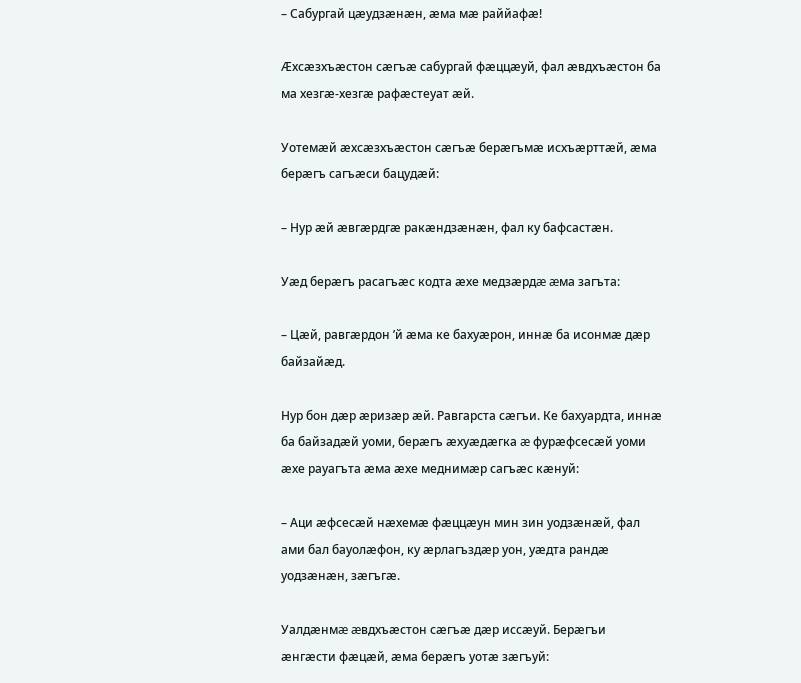– Сабургай цæудзæнæн, æма мæ раййафæ!

Æхсæзхъæстон сæгъæ сабургай фæццæуй, фал æвдхъæстон ба ма хезгæ-хезгæ рафæстеуат æй.

Уотемæй æхсæзхъæстон сæгъæ берæгъмæ исхъæрттæй, æма берæгъ сагъæси бацудæй:

– Нур æй æвгæрдгæ ракæндзæнæн, фал ку бафсастæн.

Уæд берæгъ расагъæс кодта æхе медзæрдæ æма загъта:

– Цæй, равгæрдон ’й æма ке бахуæрон, иннæ ба исонмæ дæр байзайæд.

Нур бон дæр æризæр æй. Равгарста сæгъи. Ке бахуардта, иннæ ба байзадæй уоми, берæгъ æхуæдæгка æ фурæфсесæй уоми æхе рауагъта æма æхе меднимæр сагъæс кæнуй:

– Аци æфсесæй нæхемæ фæццæун мин зин уодзæнæй, фал ами бал бауолæфон, ку æрлагъздæр уон, уæдта рандæ уодзæнæн, зæгъгæ.

Уалдæнмæ æвдхъæстон сæгъæ дæр иссæуй. Берæгъи æнгæсти фæцæй, æма берæгъ уотæ зæгъуй: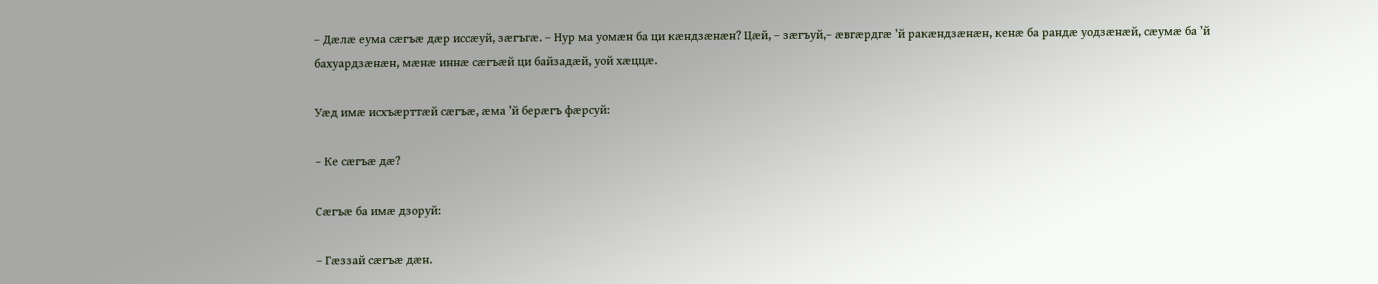– Дæлæ еума сæгъæ дæр иссæуй, зæгъгæ. – Нур ма уомæн ба ци кæндзæнæн? Цæй, – зæгъуй,– æвгæрдгæ ’й ракæндзæнæн, кенæ ба рандæ уодзæнæй, сæумæ ба ’й бахуардзæнæн, мæнæ иннæ сæгъæй ци байзадæй, уой хæццæ.

Уæд имæ исхъæрттæй сæгъæ, æма ’й берæгъ фæрсуй:

– Ке сæгъæ дæ?

Сæгъæ ба имæ дзоруй:

– Гæззай сæгъæ дæн.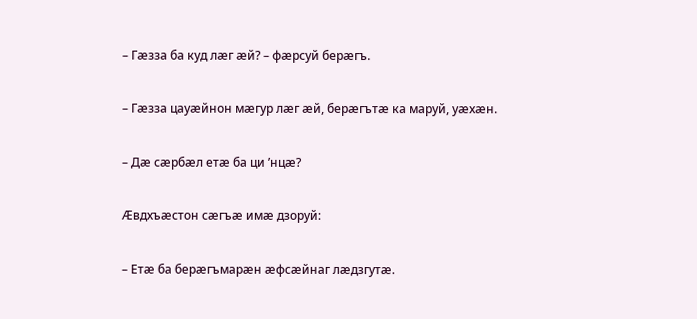– Гæзза ба куд лæг æй? – фæрсуй берæгъ.

– Гæзза цауæйнон мæгур лæг æй, берæгътæ ка маруй, уæхæн.

– Дæ сæрбæл етæ ба ци ’нцæ?

Æвдхъæстон сæгъæ имæ дзоруй:

– Етæ ба берæгъмарæн æфсæйнаг лæдзгутæ.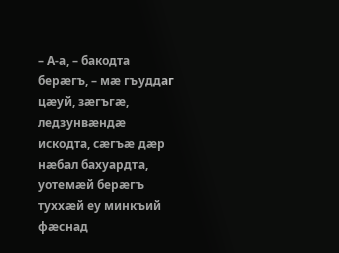– А-а, – бакодта берæгъ, – мæ гъуддаг цæуй, зæгъгæ, ледзунвæндæ искодта, сæгъæ дæр нæбал бахуардта, уотемæй берæгъ туххæй еу минкъий фæснад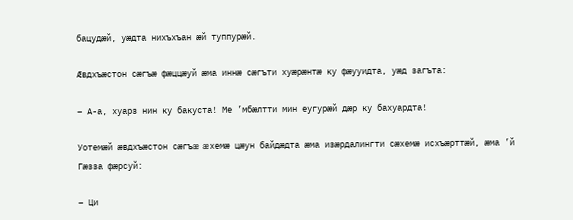бацудæй, уæдта нихъхъан æй туппурæй.

Æвдхъæстон сæгъæ фæццæуй æма иннæ сæгъти хуæрæнтæ ку фæууидта, уæд загъта:

– А-а, хуарз нин ку бакуста! Ме ’мбæлтти мин еугурæй дæр ку бахуардта!

Уотемæй æвдхъæстон сæгъæ æхемæ цæун байдæдта æма изæрдалингти сæхемæ исхъæрттæй, æма ’й Гæзза фæрсуй:

– Ци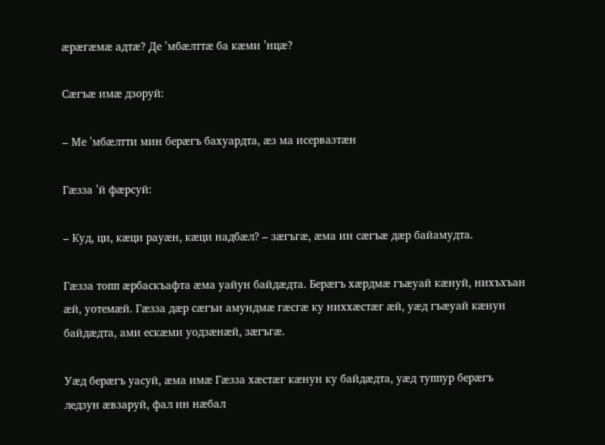æрæгæмæ адтæ? Де ’мбæлттæ ба кæми ’нцæ?

Сæгъæ имæ дзоруй:

– Ме ’мбæлтти мин берæгъ бахуардта, æз ма исервазтæн

Гæзза ’й фæрсуй:

– Куд, ци, кæци рауæн, кæци надбæл? – зæгъгæ, æма ин сæгъæ дæр байамудта.

Гæзза топп æрбаскъафта æма уайун байдæдта. Берæгъ хæрдмæ гъæуай кæнуй, нихъхъан æй, уотемæй. Гæзза дæр сæгъи амундмæ гæсгæ ку ниххæстæг æй, уæд гъæуай кæнун байдæдта, ами ескæми уодзæнæй, зæгъгæ.

Уæд берæгъ уасуй, æма имæ Гæзза хæстæг кæнун ку байдæдта, уæд туппур берæгъ ледзун æвзаруй, фал ин нæбал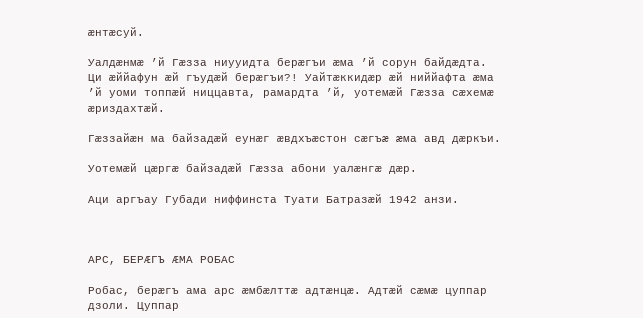æнтæсуй.

Уалдæнмæ ’й Гæзза ниууидта берæгъи æма ’й сорун байдæдта. Ци æййафун æй гъудæй берæгъи?! Уайтæккидæр æй ниййафта æма ’й уоми топпæй ниццавта, рамардта ’й, уотемæй Гæзза сæхемæ æриздахтæй.

Гæззайæн ма байзадæй еунæг æвдхъæстон сæгъæ æма авд дæркъи.

Уотемæй цæргæ байзадæй Гæзза абони уалæнгæ дæр.

Аци аргъау Губади ниффинста Туати Батразæй 1942 анзи.



АРС, БЕРÆГЪ ÆМА РОБАС

Робас, берæгъ ама арс æмбæлттæ адтæнцæ. Адтæй сæмæ цуппар дзоли. Цуппар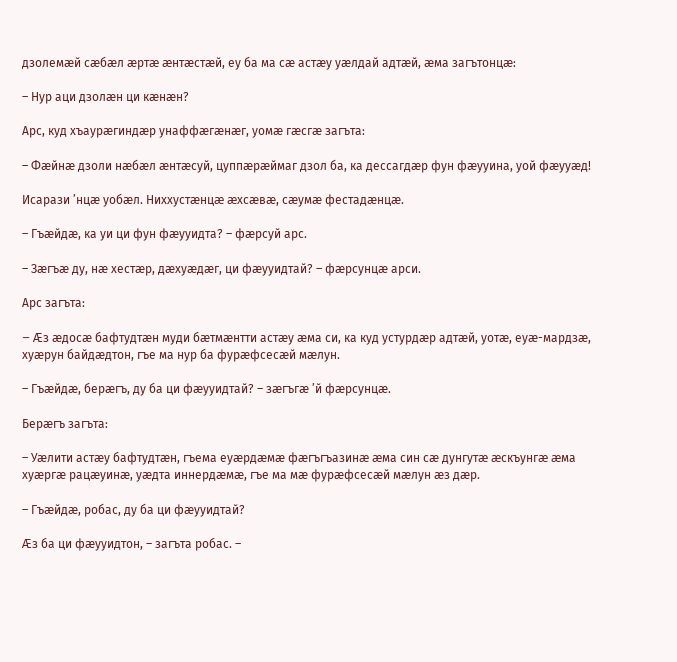дзолемæй сæбæл æртæ æнтæстæй, еу ба ма сæ астæу уæлдай адтæй, æма загътонцæ:

– Нур аци дзолæн ци кæнæн?

Арс, куд хъаурæгиндæр унаффæгæнæг, уомæ гæсгæ загъта:

– Фæйнæ дзоли нæбæл æнтæсуй, цуппæрæймаг дзол ба, ка дессагдæр фун фæууина, уой фæууæд!

Исарази ’нцæ уобæл. Ниххустæнцæ æхсæвæ, сæумæ фестадæнцæ.

– Гъæйдæ, ка уи ци фун фæууидта? – фæрсуй арс.

– Зæгъæ ду, нæ хестæр, дæхуæдæг, ци фæууидтай? – фæрсунцæ арси.

Арс загъта:

– Æз æдосæ бафтудтæн муди бæтмæнтти астæу æма си, ка куд устурдæр адтæй, уотæ, еуæ-мардзæ, хуæрун байдæдтон, гъе ма нур ба фурæфсесæй мæлун.

– Гъæйдæ, берæгъ, ду ба ци фæууидтай? – зæгъгæ ’й фæрсунцæ.

Берæгъ загъта:

– Уæлити астæу бафтудтæн, гъема еуæрдæмæ фæгъгъазинæ æма син сæ дунгутæ æскъунгæ æма хуæргæ рацæуинæ, уæдта иннердæмæ, гъе ма мæ фурæфсесæй мæлун æз дæр.

– Гъæйдæ, робас, ду ба ци фæууидтай?

Æз ба ци фæууидтон, – загъта робас. –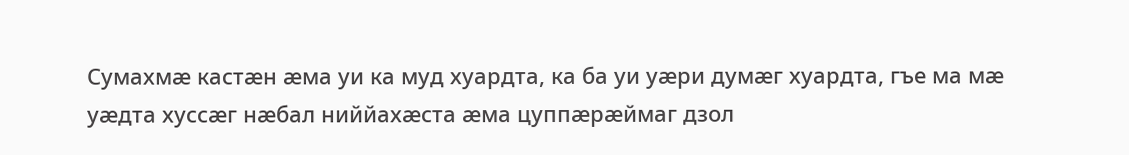Сумахмæ кастæн æма уи ка муд хуардта, ка ба уи уæри думæг хуардта, гъе ма мæ уæдта хуссæг нæбал ниййахæста æма цуппæрæймаг дзол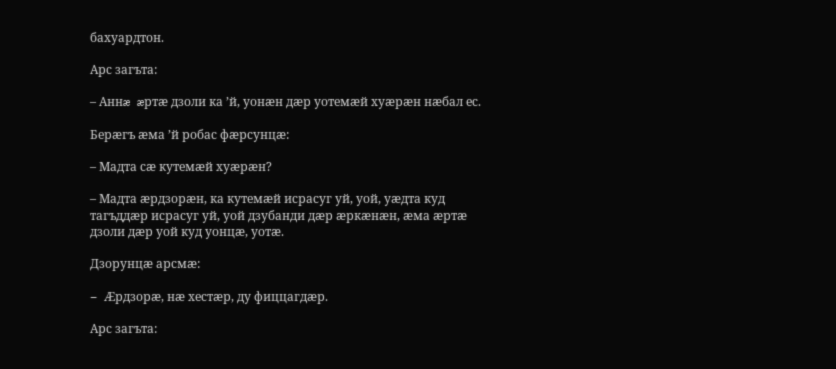бахуардтон.

Арс загъта:

– Аннæ æртæ дзоли ка ’й, уонæн дæр уотемæй хуæрæн нæбал ес.

Берæгъ æма ’й робас фæрсунцæ:

– Мадта сæ кутемæй хуæрæн?

– Мадта æрдзорæн, ка кутемæй исрасуг уй, уой, уæдта куд тагъддæр исрасуг уй, уой дзубанди дæр æркæнæн, æма æртæ дзоли дæр уой куд уонцæ, уотæ.

Дзорунцæ арсмæ:

– Æрдзорæ, нæ хестæр, ду фиццагдæр.

Арс загъта: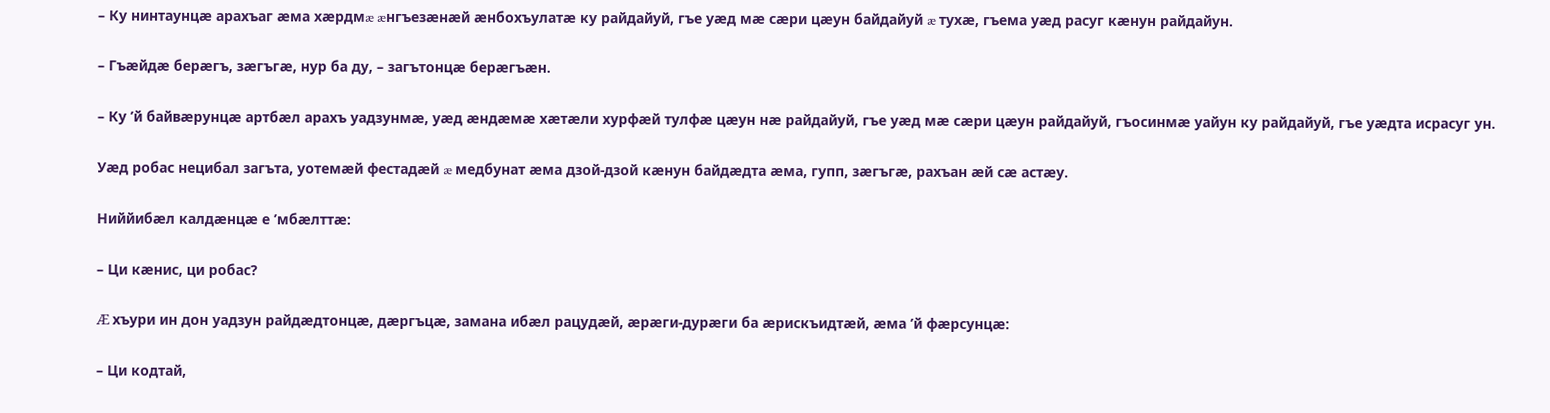– Ку нинтаунцæ арахъаг æма хæрдмæ æнгъезæнæй æнбохъулатæ ку райдайуй, гъе уæд мæ сæри цæун байдайуй æ тухæ, гъема уæд расуг кæнун райдайун.

– Гъæйдæ берæгъ, зæгъгæ, нур ба ду, – загътонцæ берæгъæн.

– Ку ’й байвæрунцæ артбæл арахъ уадзунмæ, уæд æндæмæ хæтæли хурфæй тулфæ цæун нæ райдайуй, гъе уæд мæ сæри цæун райдайуй, гъосинмæ уайун ку райдайуй, гъе уæдта исрасуг ун.

Уæд робас нецибал загъта, уотемæй фестадæй æ медбунат æма дзой-дзой кæнун байдæдта æма, гупп, зæгъгæ, рахъан æй сæ астæу.

Ниййибæл калдæнцæ е ’мбæлттæ:

– Ци кæнис, ци робас?

Æ хъури ин дон уадзун райдæдтонцæ, дæргъцæ, замана ибæл рацудæй, æрæги-дурæги ба æрискъидтæй, æма ’й фæрсунцæ:

– Ци кодтай,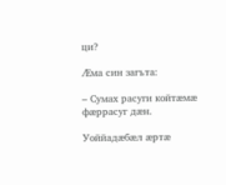ци?

Æма син загъта:

– Сумах расуги койтæмæ фæррасуг дæн.

Уоййадæбæл æртæ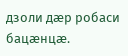дзоли дæр робаси бацæнцæ.